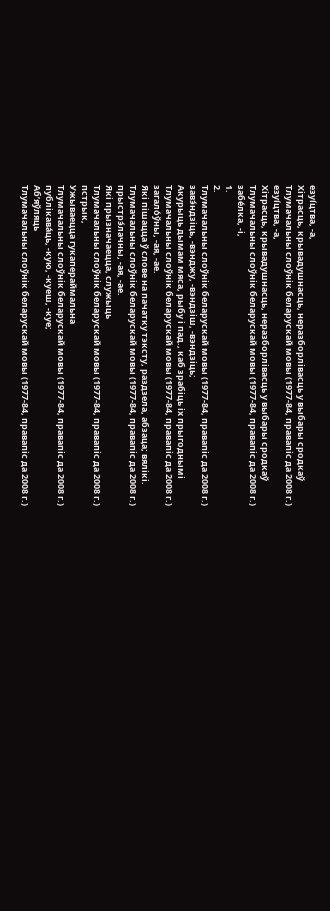езуі́цтва, ‑а,
Хітрасць, крывадушнасць, неразборлівасць у выбары сродкаў
Тлумачальны слоўнік беларускай мовы (1977-84, правапіс да 2008 г.)
езуі́цтва, ‑а,
Хітрасць, крывадушнасць, неразборлівасць у выбары сродкаў
Тлумачальны слоўнік беларускай мовы (1977-84, правапіс да 2008 г.)
забе́лка, ‑і,
1.
2.
Тлумачальны слоўнік беларускай мовы (1977-84, правапіс да 2008 г.)
завэ́ндзіць, ‑вэнджу, ‑вэндзіш, ‑вэндзіць;
Акурыць дымам мяса, рыбу і пад., каб зрабіць іх прыгоднымі
Тлумачальны слоўнік беларускай мовы (1977-84, правапіс да 2008 г.)
загало́ўны, ‑ая, ‑ае.
Які пішацца ў слове на пачатку тэксту, раздзела, абзаца; вялікі.
Тлумачальны слоўнік беларускай мовы (1977-84, правапіс да 2008 г.)
прыстрэ́лачны, ‑ая, ‑ае.
Які прызначаецца, служыць
Тлумачальны слоўнік беларускай мовы (1977-84, правапіс да 2008 г.)
пстрык,
Ужываецца гукапераймальна
Тлумачальны слоўнік беларускай мовы (1977-84, правапіс да 2008 г.)
публікава́ць, ‑кую, ‑куеш, ‑куе;
Аб’яўляць
Тлумачальны слоўнік беларускай мовы (1977-84, правапіс да 2008 г.)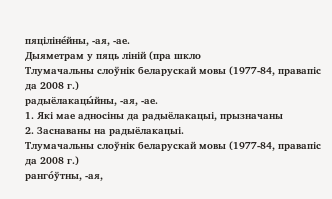пяціліне́йны, ‑ая, ‑ае.
Дыяметрам у пяць ліній (пра шкло
Тлумачальны слоўнік беларускай мовы (1977-84, правапіс да 2008 г.)
радыёлакацы́йны, ‑ая, ‑ае.
1. Які мае адносіны да радыёлакацыі, прызначаны
2. Заснаваны на радыёлакацыі.
Тлумачальны слоўнік беларускай мовы (1977-84, правапіс да 2008 г.)
ранго́ўтны, ‑ая,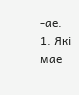‑ае.
1. Які мае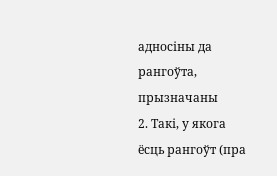адносіны да рангоўта, прызначаны
2. Такі, у якога ёсць рангоўт (пра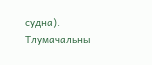судна).
Тлумачальны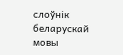слоўнік беларускай мовы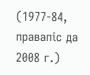(1977-84, правапіс да 2008 г.)